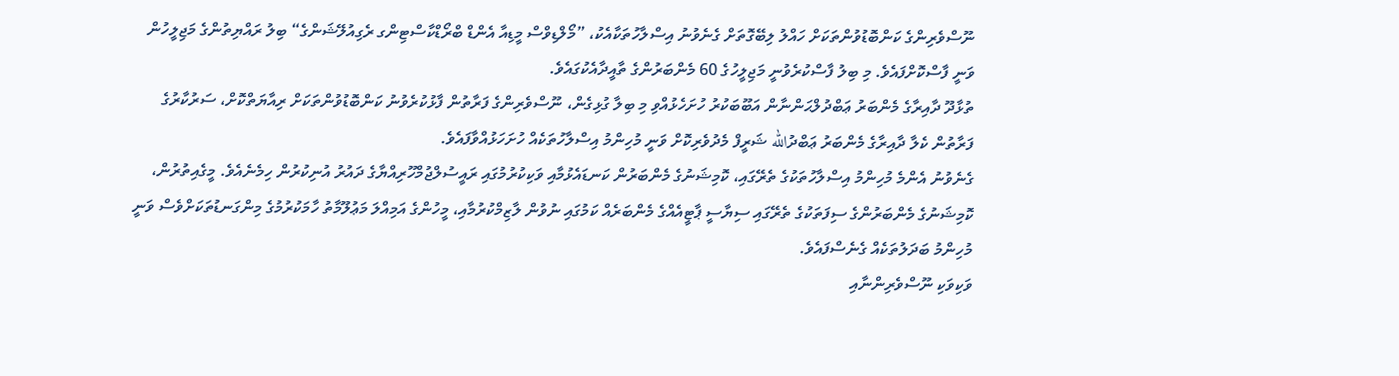ނޫސްވެރިންގެ ކަންބޮޑުވުންތަކަށް ހައްލު ލިބޭގޮތަށް ގެނެވުނު އިސްލާހުތަކާއެކު، ”މޯލްޑިވްސް މީޑިއާ އެންޑް ބްރޯޑްކާސްޓިންގ ރެގިއުލޭޝަންގެ“ ބިލު ރައްޔިތުންގެ މަޖިލީހުން ވަނީ ފާސްކޮށްފައެވެ. މި ބިލު ފާސްކުރެވުނީ މަޖިލީހުގެ 60 މެންބަރުންގެ ތާއީދާއެކުގައެވެ.
ތުޅާދޫ ދާއިރާގެ މެންބަރު ޢަބްދުލްޙަންނާން އަބޫބަކުރު ހުށަހެޅުއްވި މި ބިލާ ގުޅިގެން، ނޫސްވެރިންގެ ފަރާތުން ފާޅުކުރެވުނު ކަންބޮޑުވުންތަކަށް ރިއާޔަތްކޮށް، ސަރުކާރުގެ ފަރާތުން ކެލާ ދާއިރާގެ މެންބަރު ޢަބްދުالله ޝަރީފް މެދުވެރިކޮށް ވަނީ މުހިންމު އިސްލާހުތަކެއް ހުށަހަޅުއްވާފައެވެ.
ގެނެވުނު އެންމެ މުހިންމު އިސްލާހުތަކުގެ ތެރޭގައި، ކޮމިޝަނުގެ މެންބަރުން ކަނޑައެޅުމާއި ވަކިކުރުމުގައި ރައީސުލްޖުމްހޫރިއްޔާގެ ދައުރު އުނިކުރުން ހިމެނެއެވެ. މީގެއިތުރުން، ކޮމިޝަނުގެ މެންބަރުންގެ ސިފަތަކުގެ ތެރޭގައި ސިޔާސީ ޕާޓީއެއްގެ މެންބަރެއް ކަމުގައި ނުވުން ލާޒިމްކުރުމާއި، މީހުންގެ އަމިއްލަ މަޢުލޫމާތު ހާމަކުރުމުގެ މިންގަނޑުތަކަށްވެސް ވަނީ މުހިންމު ބަދަލުތަކެއް ގެނެސްފައެވެ.
ވަކިވަކި ނޫސްވެރިންނާއި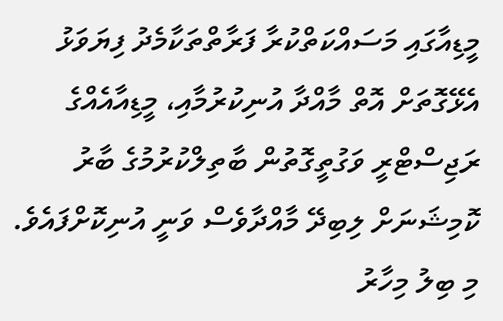މީޑިއާގައި މަސައްކަތްކުރާ ފަރާތްތަކާމެދު ފިޔަވަޅު އެޅޭގޮތަށް އޮތް މާއްދާ އުނިކުރުމާއި، މީޑިއާއެއްގެ ރަޖިސްޓްރީ ވަގުތީގޮތުން ބާތިލްކުރުމުގެ ބާރު ކޮމިޝަނަށް ލިބިދޭ މާއްދާވެސް ވަނީ އުނިކޮށްފައެވެ.
މި ބިލު މިހާރު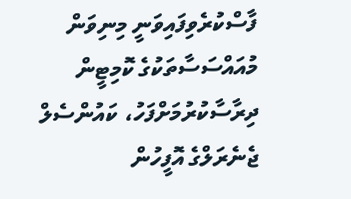ފާސްކުރެވިފައިވަނީ މިނިވަން މުއައްސަސާތަކުގެ ކޮމިޓީން ދިރާސާކުރުމަށްފަހު، ކައުންސެލް ޖެނެރަލްގެ އޮފީހުން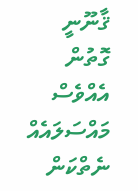ޤާނޫނީ ގޮތުން އެއްވެސް މައްސަލައެއް ނެތްކަން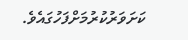ކަށަވަރުކުރުމަށްފަހުގައެވެ.